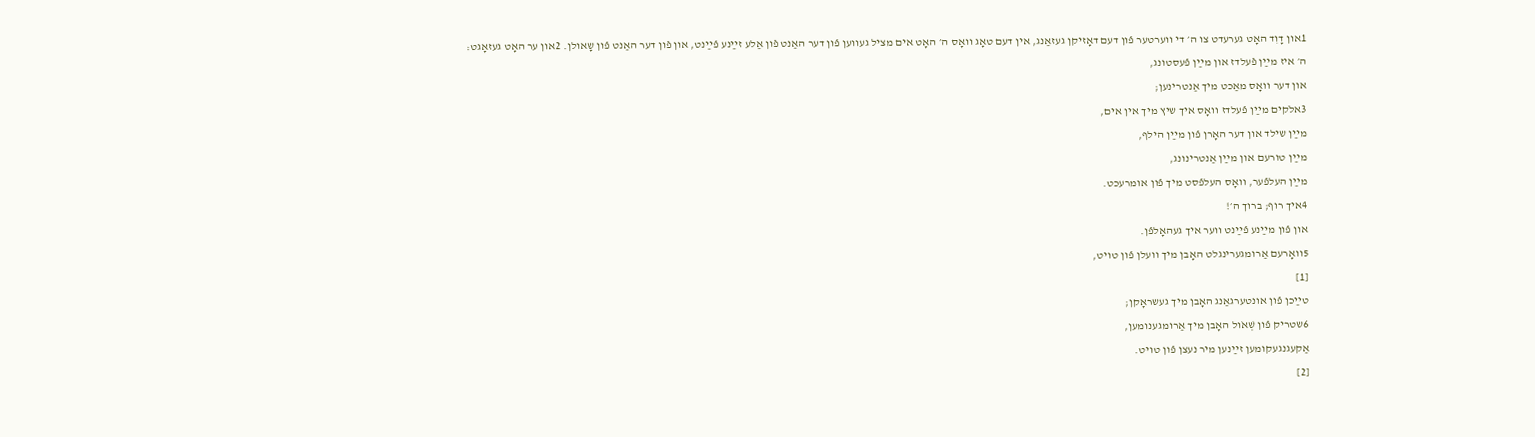1און דָוִד האָט גערעדט צו ה׳ די װערטער פֿון דעם דאָזיקן געזאַנג, אין דעם טאָג װאָס ה׳ האָט אים מציל געװען פֿון דער האַנט פֿון אַלע זײַנע פֿײַנט, און פֿון דער האַנט פֿון שָאולן. 2און ער האָט געזאָגט:
ה׳ איז מײַן פֿעלדז און מײַן פֿעסטונג,
און דער װאָס מאַכט מיך אַנטרינען;
3אלֹקים מײַן פֿעלדז װאָס איך שיץ מיך אין אים,
מײַן שילד און דער האָרן פֿון מײַן הילף,
מײַן טורעם און מײַן אַנטרינונג,
מײַן העלפֿער, װאָס העלפֿסט מיך פֿון אומרעכט.
4איך רוף; ברוך ה׳!
און פֿון מײַנע פֿײַנט װער איך געהאָלפֿן.
5װאָרעם אַרומגערינגלט האָבן מיך װעלן פֿון טױט,
[1]
טײַכן פֿון אונטערגאַנג האָבן מיך געשראָקן;
6שטריק פֿון שְׁאֹול האָבן מיך אַרומגענומען,
אַקעגנגעקומען זײַנען מיר נעצן פֿון טױט.
[2]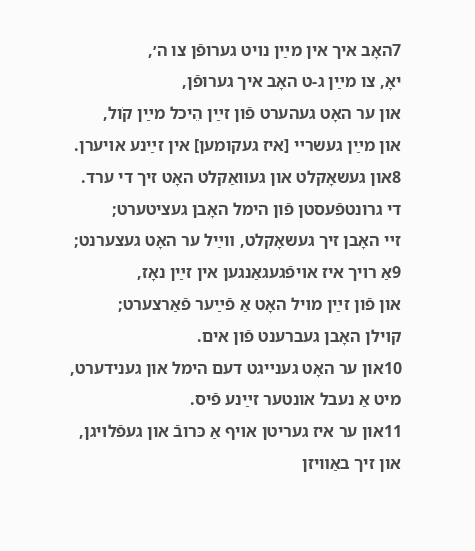7האָב איך אין מײַן נױט גערופֿן צו ה׳,
יאָ, צו מײַן ג-ט האָב איך גערופֿן,
און ער האָט געהערט פֿון זײַן הֵיכל מײַן קֹול,
און מײַן געשרײ [איז געקומען] אין זײַנע אױערן.
8און געשאָקלט און געװאַקלט האָט זיך די ערד.
די גרונטפֿעסטן פֿון הימל האָבן געציטערט;
זײ האָבן זיך געשאָקלט, װײַל ער האָט געצערנט;
9אַ רױך איז אױפֿגעגאַנגען אין זײַן נאָז,
און פֿון זײַן מױל האָט אַ פֿײַער פֿאַרצערט;
קױלן האָבן געברענט פֿון אים.
10און ער האָט גענײגט דעם הימל און גענידערט,
מיט אַ נעבל אונטער זײַנע פֿיס.
11און ער איז געריטן אױף אַ כּרובֿ און געפֿלױגן,
און זיך באַװיזן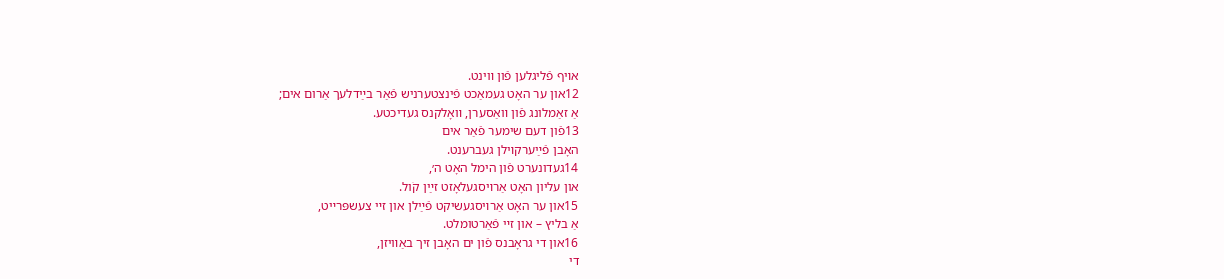אױף פֿליגלען פֿון װינט.
12און ער האָט געמאַכט פֿינצטערניש פֿאַר בײַדלעך אַרום אים;
אַ זאַמלונג פֿון װאַסערן, װאָלקנס געדיכטע.
13פֿון דעם שימער פֿאַר אים
האָבן פֿײַערקױלן געברענט.
14געדונערט פֿון הימל האָט ה׳,
און עליון האָט אַרױסגעלאָזט זײַן קֹול.
15און ער האָט אַרױסגעשיקט פֿײַלן און זײ צעשפּרײט,
אַ בליץ – און זײ פֿאַרטומלט.
16און די גראָבנס פֿון ים האָבן זיך באַװיזן,
די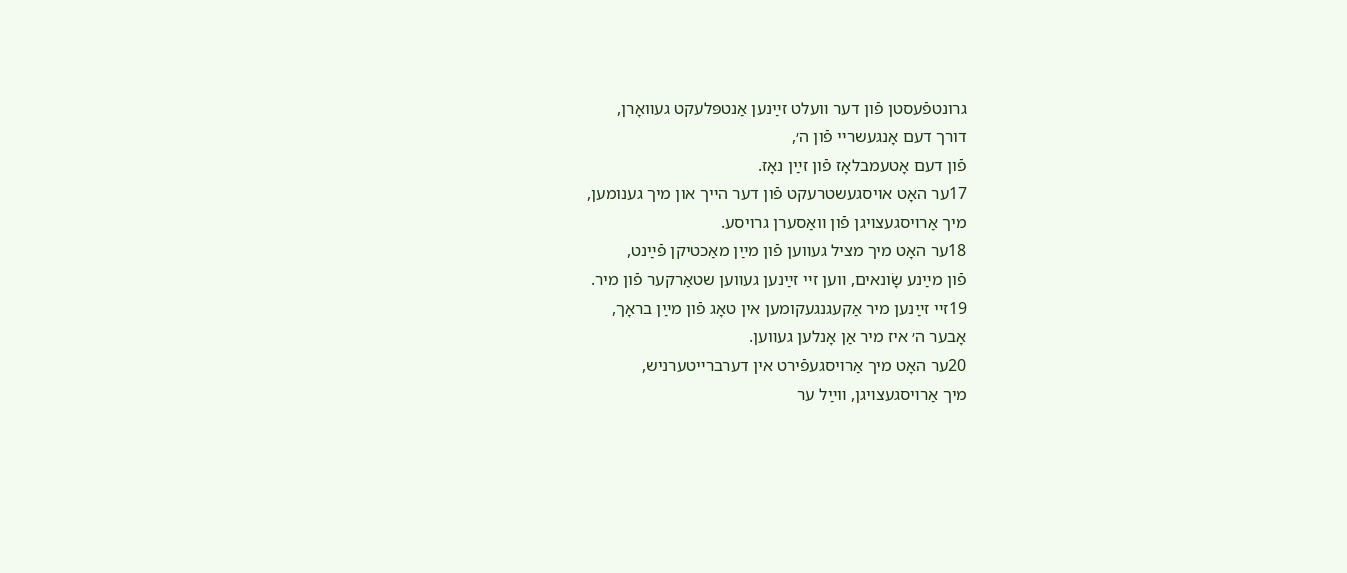גרונטפֿעסטן פֿון דער װעלט זײַנען אַנטפּלעקט געװאָרן,
דורך דעם אָנגעשרײ פֿון ה׳,
פֿון דעם אָטעמבלאָז פֿון זײַן נאָז.
17ער האָט אױסגעשטרעקט פֿון דער הײך און מיך גענומען,
מיך אַרױסגעצױגן פֿון װאַסערן גרױסע.
18ער האָט מיך מציל געװען פֿון מײַן מאַכטיקן פֿײַנט,
פֿון מײַנע שָׂונאים, װען זײ זײַנען געװען שטאַרקער פֿון מיר.
19זײ זײַנען מיר אַקעגנגעקומען אין טאָג פֿון מײַן בראָך,
אָבער ה׳ איז מיר אַן אָנלען געװען.
20ער האָט מיך אַרױסגעפֿירט אין דערברײטערניש,
מיך אַרױסגעצױגן, װײַל ער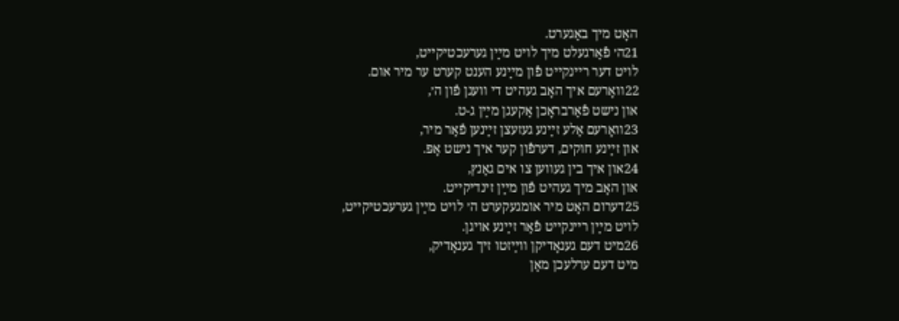האָט מיך באַגערט.
21ה׳ פֿאַרגעלט מיך לױט מײַן גערעכטיקײט,
לױט דער רײנקײט פֿון מײַנע הענט קערט ער מיר אום.
22װאָרעם איך האָב געהיט די װעגן פֿון ה׳,
און נישט פֿאַרבראָכן אַקעגן מײַן ג-ט.
23װאָרעם אַלע זײַנע געזעצן זײַנען פֿאַר מיר,
און זײַנע חוקים, דערפֿון קער איך נישט אָפּ.
24און איך בין געװען צו אים גאַנץ,
און האָב מיך געהיט פֿון מײַן זינדיקײט.
25דערום האָט מיר אומגעקערט ה׳ לױט מײַן גערעכטיקײט,
לױט מײַן רײנקײט פֿאַר זײַנע אױגן.
26מיט דעם גענאָדיקן װײַזטו זיך גענאָדיק,
מיט דעם ערלעכן מאַן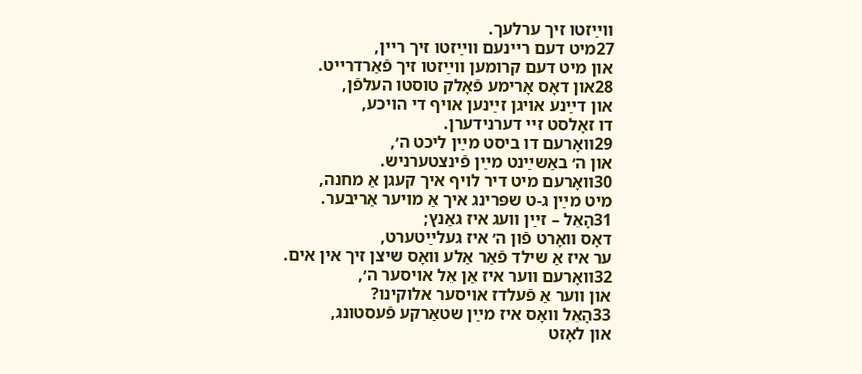װײַזטו זיך ערלעך.
27מיט דעם רײנעם װײַזטו זיך רײן,
און מיט דעם קרומען װײַזטו זיך פֿאַרדרײט.
28און דאָס אָרימע פֿאָלק טוסטו העלפֿן,
און דײַנע אױגן זײַנען אױף די הױכע,
דו זאָלסט זײ דערנידערן.
29װאָרעם דו ביסט מײַן ליכט ה׳,
און ה׳ באַשײַנט מײַן פֿינצטערניש.
30װאָרעם מיט דיר לױף איך קעגן אַ מחנה,
מיט מײַן ג-ט שפּרינג איך אַ מױער אַריבער.
31הָאֵל – זײַן װעג איז גאַנץ;
דאָס װאָרט פֿון ה׳ איז געלײַטערט,
ער איז אַ שילד פֿאַר אַלע װאָס שיצן זיך אין אים.
32װאָרעם װער איז אַן אֵל אױסער ה׳,
און װער אַ פֿעלדז אױסער אלוקינו?
33הָאֵל װאָס איז מײַן שטאַרקע פֿעסטונג,
און לאָזט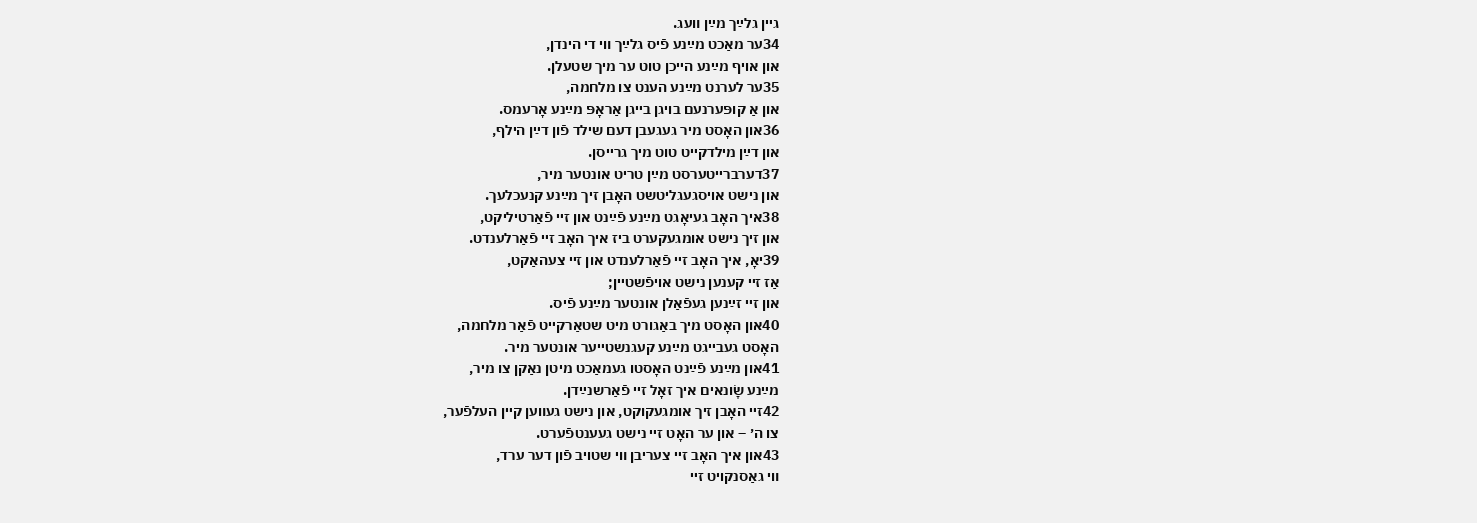גײן גלײַך מײַן װעג.
34ער מאַכט מײַנע פֿיס גלײַך װי די הינדן,
און אױף מײַנע הײכן טוט ער מיך שטעלן.
35ער לערנט מײַנע הענט צו מלחמה,
און אַ קופּערנעם בױגן בײגן אַראָפּ מײַנע אָרעמס.
36און האָסט מיר געגעבן דעם שילד פֿון דײַן הילף,
און דײַן מילדקײט טוט מיך גרײסן.
37דערברײטערסט מײַן טריט אונטער מיר,
און נישט אױסגעגליטשט האָבן זיך מײַנע קנעכלעך.
38איך האָב געיאָגט מײַנע פֿײַנט און זײ פֿאַרטיליקט,
און זיך נישט אומגעקערט ביז איך האָב זײ פֿאַרלענדט.
39יאָ, איך האָב זײ פֿאַרלענדט און זײ צעהאַקט,
אַז זײ קענען נישט אױפֿשטײן;
און זײ זײַנען געפֿאַלן אונטער מײַנע פֿיס.
40און האָסט מיך באַגורט מיט שטאַרקײט פֿאַר מלחמה,
האָסט געבײגט מײַנע קעגנשטײער אונטער מיר.
41און מײַנע פֿײַנט האָסטו געמאַכט מיטן נאַקן צו מיר,
מײַנע שָׂונאים איך זאָל זײ פֿאַרשנײַדן.
42זײ האָבן זיך אומגעקוקט, און נישט געװען קײן העלפֿער,
צו ה׳ – און ער האָט זײ נישט געענטפֿערט.
43און איך האָב זײ צעריבן װי שטױב פֿון דער ערד,
װי גאַסנקױט זײ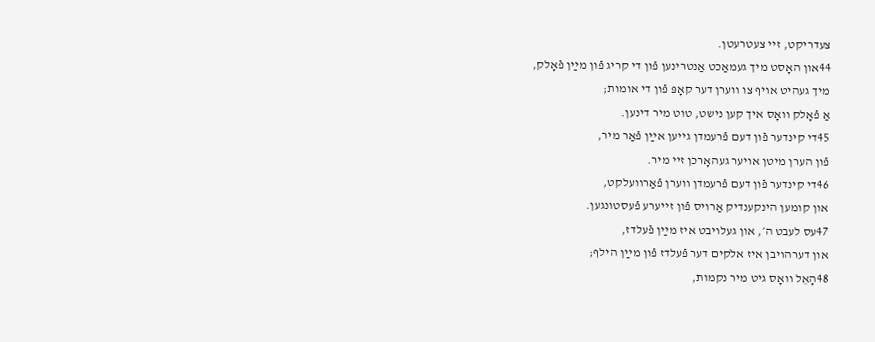צעדריקט, זײ צעטרעטן.
44און האָסט מיך געמאַכט אַנטרינען פֿון די קריג פֿון מײַן פֿאָלק,
מיך געהיט אױף צו װערן דער קאָפּ פֿון די אומות;
אַ פֿאָלק װאָס איך קען נישט, טוט מיר דינען.
45די קינדער פֿון דעם פֿרעמדן גײען אײַן פֿאַר מיר,
פֿון הערן מיטן אױער געהאָרכן זײ מיר.
46די קינדער פֿון דעם פֿרעמדן װערן פֿאַרװעלקט,
און קומען הינקענדיק אַרױס פֿון זײערע פֿעסטונגען.
47עס לעבט ה׳, און געלױבט איז מײַן פֿעלדז,
און דערהױבן איז אלֹקים דער פֿעלדז פֿון מײַן הילף;
48הָאֵל װאָס גיט מיר נקמות,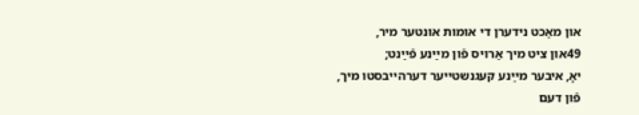און מאַכט נידערן די אומות אונטער מיר,
49און ציט מיך אַרױס פֿון מײַנע פֿײַנט;
יאָ, איבער מײַנע קעגנשטײער דערהײבסטו מיך,
פֿון דעם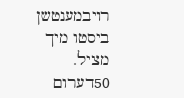רױבמענטשן ביסטו מיך מציל.
50דערום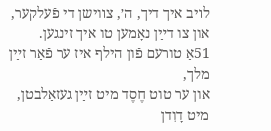לױב איך דיך, ה׳, צװישן די פֿעלקער,
און צו דײַן נאָמען טו איך זינגען.
51אַ טורעם פֿון הילף איז ער פֿאַר זײַן מלך,
און ער טוט חֶסֶד מיט זײַן געזאַלבטן,
מיט דָוִדן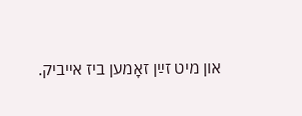און מיט זײַן זאָמען ביז אײביק.